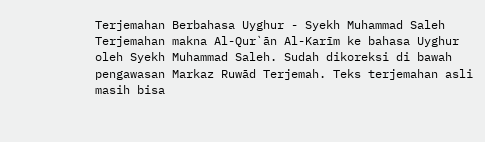Terjemahan Berbahasa Uyghur - Syekh Muhammad Saleh
Terjemahan makna Al-Qur`ān Al-Karīm ke bahasa Uyghur oleh Syekh Muhammad Saleh. Sudah dikoreksi di bawah pengawasan Markaz Ruwād Terjemah. Teks terjemahan asli masih bisa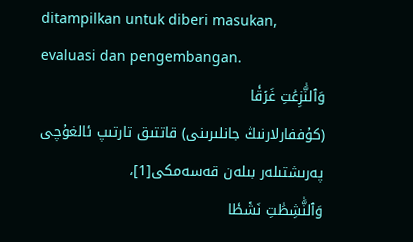ditampilkan untuk diberi masukan, evaluasi dan pengembangan.
وَٱلنَّٰزِعَٰتِ غَرۡقٗا
(كۇففارلارنىڭ جانلىرىنى) قاتتىق تارتىپ ئالغۇچى پەرىشتىلەر بىلەن قەسەمكى[1]،
وَٱلنَّٰشِطَٰتِ نَشۡطٗا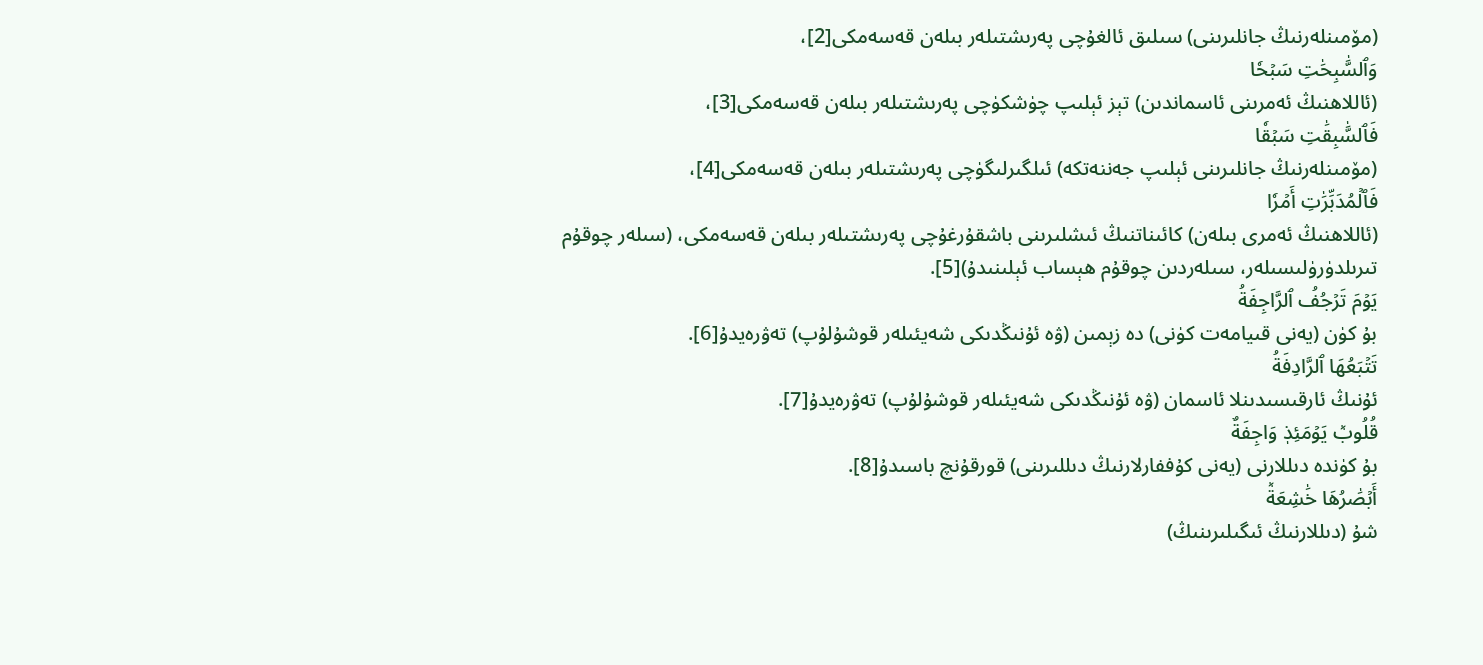(مۆمىنلەرنىڭ جانلىرىنى) سىلىق ئالغۇچى پەرىشتىلەر بىلەن قەسەمكى[2]،
وَٱلسَّٰبِحَٰتِ سَبۡحٗا
(ئاللاھنىڭ ئەمرىنى ئاسماندىن) تېز ئېلىپ چۈشكۈچى پەرىشتىلەر بىلەن قەسەمكى[3]،
فَٱلسَّٰبِقَٰتِ سَبۡقٗا
(مۆمىنلەرنىڭ جانلىرىنى ئېلىپ جەننەتكە) ئىلگىرلىگۈچى پەرىشتىلەر بىلەن قەسەمكى[4]،
فَٱلۡمُدَبِّرَٰتِ أَمۡرٗا
(ئاللاھنىڭ ئەمرى بىلەن) كائىناتنىڭ ئىشلىرىنى باشقۇرغۇچى پەرىشتىلەر بىلەن قەسەمكى، (سىلەر چوقۇم تىرىلدۈرۈلىسىلەر، سىلەردىن چوقۇم ھېساب ئېلىنىدۇ)[5].
يَوۡمَ تَرۡجُفُ ٱلرَّاجِفَةُ
بۇ كۈن (يەنى قىيامەت كۈنى) دە زېمىن (ۋە ئۇنىڭدىكى شەيئىلەر قوشۇلۇپ) تەۋرەيدۇ[6].
تَتۡبَعُهَا ٱلرَّادِفَةُ
ئۇنىڭ ئارقىسىدىنلا ئاسمان (ۋە ئۇنىڭدىكى شەيئىلەر قوشۇلۇپ) تەۋرەيدۇ[7].
قُلُوبٞ يَوۡمَئِذٖ وَاجِفَةٌ
بۇ كۈندە دىللارنى (يەنى كۇففارلارنىڭ دىللىرىنى) قورقۇنچ باسىدۇ[8].
أَبۡصَٰرُهَا خَٰشِعَةٞ
شۇ (دىللارنىڭ ئىگىلىرىنىڭ)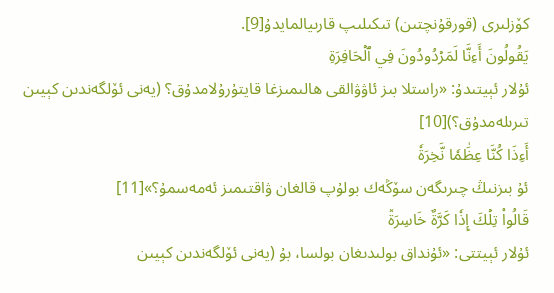كۆزلىرى (قورقۇنچتىن) تىكىلىپ قارىيالمايدۇ[9].
يَقُولُونَ أَءِنَّا لَمَرۡدُودُونَ فِي ٱلۡحَافِرَةِ
ئۇلار ئېيتىدۇ: «راستلا بىز ئاۋۋالقى ھالىمىزغا قايتۇرۇلامدۇق؟ (يەنى ئۆلگەندىن كېيىن تىرىلەمدۇق؟)[10]
أَءِذَا كُنَّا عِظَٰمٗا نَّخِرَةٗ
ئۇ بىزنىڭ چىرىگەن سۆڭەك بولۇپ قالغان ۋاقتىمىز ئەمەسمۇ؟»[11]
قَالُواْ تِلۡكَ إِذٗا كَرَّةٌ خَاسِرَةٞ
ئۇلار ئېيتتى: «ئۇنداق بولىدىغان بولسا، بۇ (يەنى ئۆلگەندىن كېيىن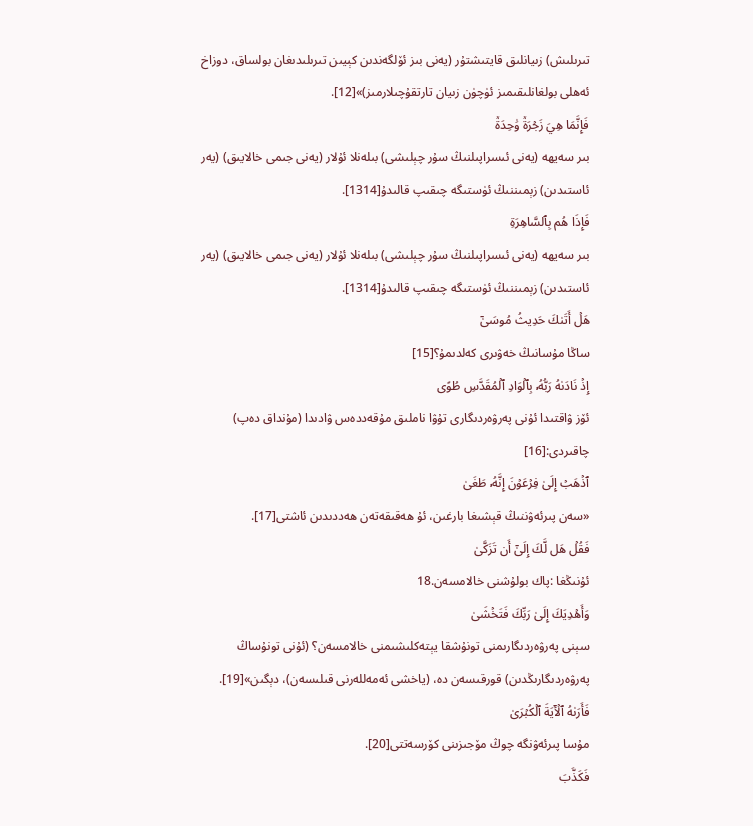تىرىلىش) زىيانلىق قايتىشتۇر (يەنى بىز ئۆلگەندىن كېيىن تىرىلىدىغان بولساق، دوزاخ ئەھلى بولغانلىقىمىز ئۈچۈن زىيان تارتقۇچىلارمىز)»[12].
فَإِنَّمَا هِيَ زَجۡرَةٞ وَٰحِدَةٞ
بىر سەيھە (يەنى ئىسراپىلنىڭ سۇر چېلىشى) بىلەنلا ئۇلار (يەنى جىمى خالايىق) (يەر ئاستىدىن) زېمىننىڭ ئۈستىگە چىقىپ قالىدۇ[1314].
فَإِذَا هُم بِٱلسَّاهِرَةِ
بىر سەيھە (يەنى ئىسراپىلنىڭ سۇر چېلىشى) بىلەنلا ئۇلار (يەنى جىمى خالايىق) (يەر ئاستىدىن) زېمىننىڭ ئۈستىگە چىقىپ قالىدۇ[1314].
هَلۡ أَتَىٰكَ حَدِيثُ مُوسَىٰٓ
ساڭا مۇسانىڭ خەۋىرى كەلدىمۇ؟[15]
إِذۡ نَادَىٰهُ رَبُّهُۥ بِٱلۡوَادِ ٱلۡمُقَدَّسِ طُوًى
ئۆز ۋاقتىدا ئۇنى پەرۋەردىگارى تۇۋا ناملىق مۇقەددەس ۋادىدا (مۇنداق دەپ) چاقىردى:[16]
ٱذۡهَبۡ إِلَىٰ فِرۡعَوۡنَ إِنَّهُۥ طَغَىٰ
«سەن پىرئەۋننىڭ قېشىغا بارغىن، ئۇ ھەقىقەتەن ھەددىدىن ئاشتى[17].
فَقُلۡ هَل لَّكَ إِلَىٰٓ أَن تَزَكَّىٰ
ئۇنىڭغا :پاك بولۇشنى خالامسەن.18
وَأَهۡدِيَكَ إِلَىٰ رَبِّكَ فَتَخۡشَىٰ
سېنى پەرۋەردىگارىمنى تونۇشقا يېتەكلىشىمنى خالامسەن؟ (ئۇنى تونۇساڭ پەرۋەردىگارىڭدىن) قورقىسەن دە، (ياخشى ئەمەللەرنى قىلىسەن)، دېگىن»[19].
فَأَرَىٰهُ ٱلۡأٓيَةَ ٱلۡكُبۡرَىٰ
مۇسا پىرئەۋنگە چوڭ مۆجىزىنى كۆرسەتتى[20].
فَكَذَّبَ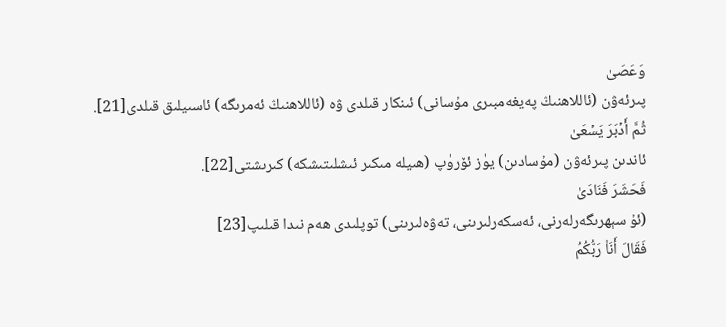وَعَصَىٰ
پىرئەۋن (ئاللاھنىڭ پەيغەمبىرى مۇسانى) ئىنكار قىلدى ۋە (ئاللاھنىڭ ئەمرىگە) ئاسىيلىق قىلدى[21].
ثُمَّ أَدۡبَرَ يَسۡعَىٰ
ئاندىن پىرئەۋن (مۇسادىن) يۈز ئۆرۈپ (ھىيلە مىكىر ئىشلىتىشكە) كىرىشتى[22].
فَحَشَرَ فَنَادَىٰ
(ئۇ سېھرىگەرلەرنى، ئەسكەرلىرىنى، تەۋەلىرىنى) توپلىدى ھەم نىدا قىلىپ[23]
فَقَالَ أَنَا۠ رَبُّكُمُ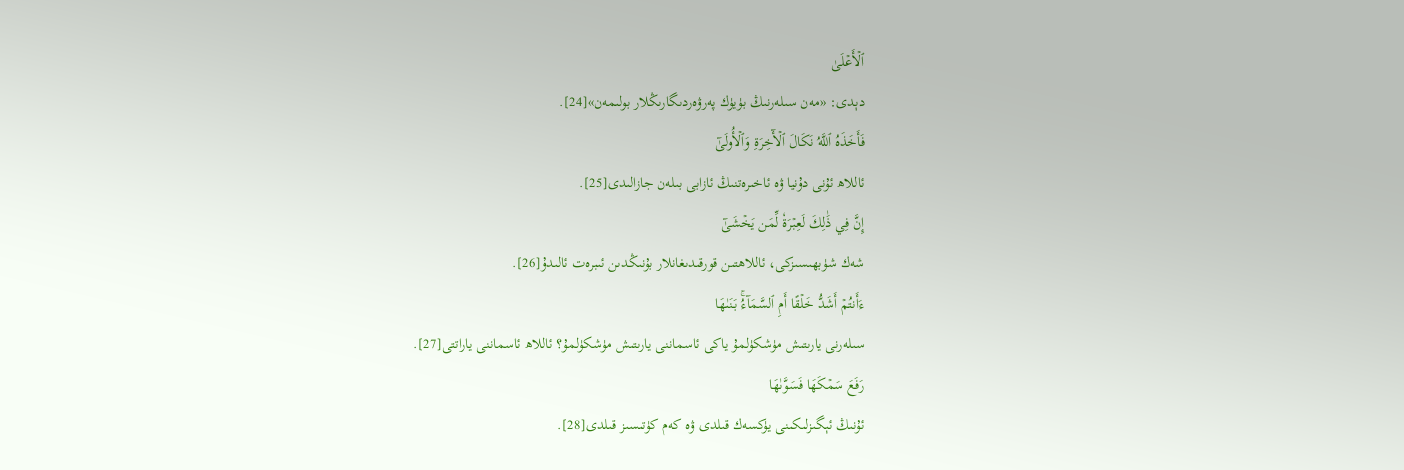ٱلۡأَعۡلَىٰ
دېدى: «مەن سىلەرنىڭ بۈيۈك پەرۋەردىگارىڭلار بولىمەن»[24].
فَأَخَذَهُ ٱللَّهُ نَكَالَ ٱلۡأٓخِرَةِ وَٱلۡأُولَىٰٓ
ئاللاھ ئۇنى دۇنيا ۋە ئاخىرەتنىڭ ئازابى بىلەن جازالىدى[25].
إِنَّ فِي ذَٰلِكَ لَعِبۡرَةٗ لِّمَن يَخۡشَىٰٓ
شەك شۈبھىسىزكى، ئاللاھتىن قورقىدىغانلار بۇنىڭدىن ئىبرەت ئالىدۇ[26].
ءَأَنتُمۡ أَشَدُّ خَلۡقًا أَمِ ٱلسَّمَآءُۚ بَنَىٰهَا
سىلەرنى يارىتىش مۈشكۈلمۇ ياكى ئاسماننى يارىتىش مۈشكۈلمۇ؟ ئاللاھ ئاسماننى ياراتتى[27].
رَفَعَ سَمۡكَهَا فَسَوَّىٰهَا
ئۇنىڭ ئېگىزلىكىنى يۈكسەك قىلدى ۋە كەم كۈتىسىز قىلدى[28].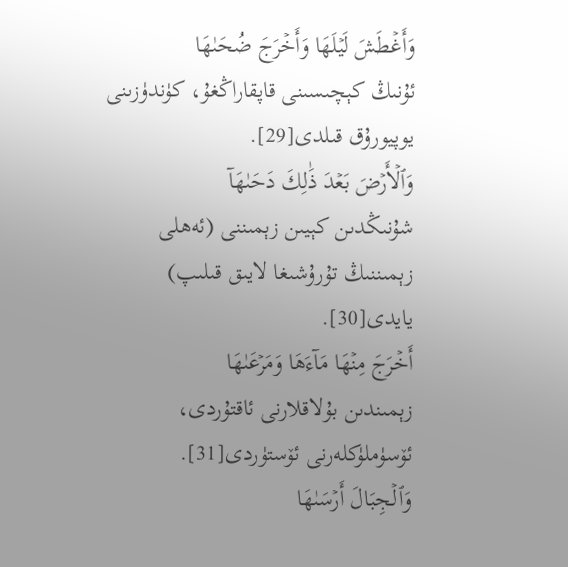وَأَغۡطَشَ لَيۡلَهَا وَأَخۡرَجَ ضُحَىٰهَا
ئۇنىڭ كېچىسىنى قاپقاراڭغۇ، كۈندۈزىنى يوپيورۇق قىلدى[29].
وَٱلۡأَرۡضَ بَعۡدَ ذَٰلِكَ دَحَىٰهَآ
شۇنىڭدىن كېيىن زېمىننى (ئەھلى زېمىننىڭ تۇرۇشىغا لايىق قىلىپ) يايدى[30].
أَخۡرَجَ مِنۡهَا مَآءَهَا وَمَرۡعَىٰهَا
زېمىندىن بۇلاقلارنى ئاقتۇردى، ئۆسۈملۈكلەرنى ئۆستۈردى[31].
وَٱلۡجِبَالَ أَرۡسَىٰهَا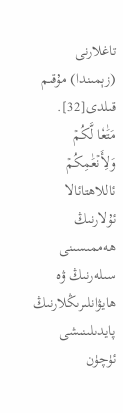تاغلارنى (زېمىندا) مۇقىم قىلدى[32].
مَتَٰعٗا لَّكُمۡ وَلِأَنۡعَٰمِكُمۡ
ئاللاھتائالا ئۇلارنىڭ ھەممىسىنى سىلەرنىڭ ۋە ھايۋانلىرىڭلارنىڭ پايدىلىنىشى ئۈچۈن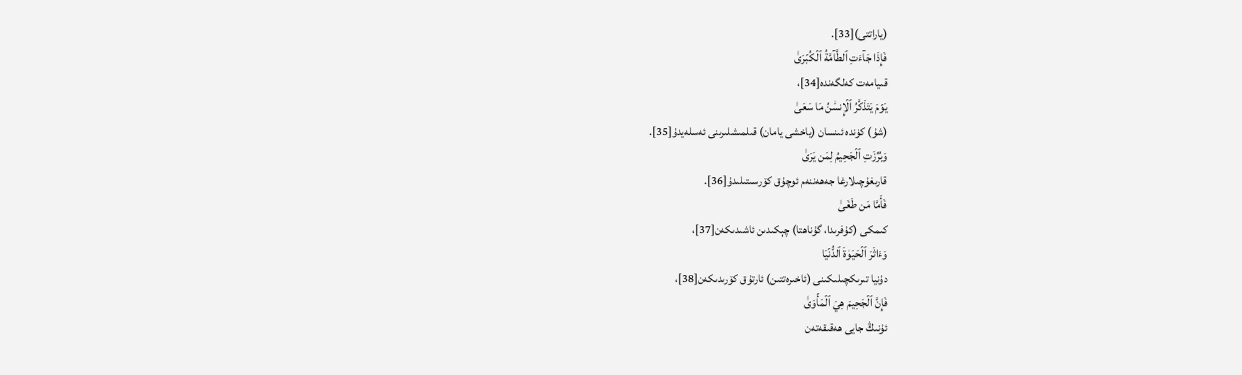(ياراتتى)[33].
فَإِذَا جَآءَتِ ٱلطَّآمَّةُ ٱلۡكُبۡرَىٰ
قىيامەت كەلگەندە[34]،
يَوۡمَ يَتَذَكَّرُ ٱلۡإِنسَٰنُ مَا سَعَىٰ
(شۇ) كۈندە ئىنسان (ياخشى يامان) قىلمىشلىرىنى ئەسلەيدۇ[35].
وَبُرِّزَتِ ٱلۡجَحِيمُ لِمَن يَرَىٰ
قارىغۇچىلارغا جەھەننەم ئوچۇق كۆرسىتىلىدۇ[36].
فَأَمَّا مَن طَغَىٰ
كىمكى (كۇفرىدا، گۇناھتا) چېكىدىن ئاشىدىكەن[37]،
وَءَاثَرَ ٱلۡحَيَوٰةَ ٱلدُّنۡيَا
دۇنيا تىرىكچىلىكىنى (ئاخىرەتتىن) ئارتۇق كۆرىدىكەن[38]،
فَإِنَّ ٱلۡجَحِيمَ هِيَ ٱلۡمَأۡوَىٰ
ئۇنىڭ جايى ھەقىقەتەن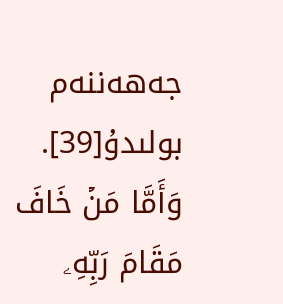جەھەننەم بولىدۇ[39].
وَأَمَّا مَنۡ خَافَ مَقَامَ رَبِّهِۦ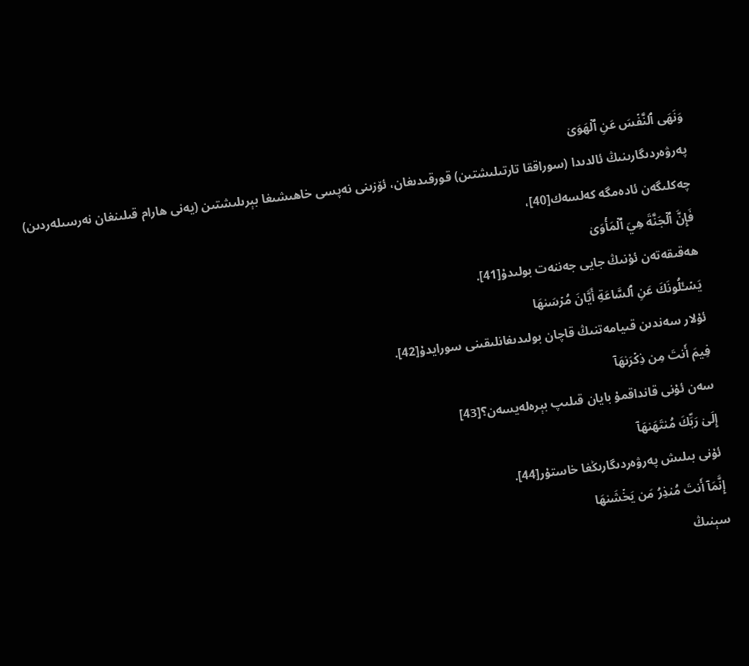وَنَهَى ٱلنَّفۡسَ عَنِ ٱلۡهَوَىٰ
پەرۋەردىگارىنىڭ ئالدىدا (سوراققا تارتىلىشتىن) قورقىدىغان، ئۆزىنى نەپسى خاھىشىغا بېرىلىشتىن (يەنى ھارام قىلىنغان نەرسىلەردىن) چەكلىگەن ئادەمگە كەلسەك[40]،
فَإِنَّ ٱلۡجَنَّةَ هِيَ ٱلۡمَأۡوَىٰ
ھەقىقەتەن ئۇنىڭ جايى جەننەت بولىدۇ[41].
يَسۡـَٔلُونَكَ عَنِ ٱلسَّاعَةِ أَيَّانَ مُرۡسَىٰهَا
ئۇلار سەندىن قىيامەتنىڭ قاچان بولىدىغانلىقىنى سورايدۇ[42].
فِيمَ أَنتَ مِن ذِكۡرَىٰهَآ
سەن ئۇنى قانداقمۇ بايان قىلىپ بېرەلەيسەن؟[43]
إِلَىٰ رَبِّكَ مُنتَهَىٰهَآ
ئۇنى بىلىش پەرۋەردىگارىڭغا خاستۇر[44].
إِنَّمَآ أَنتَ مُنذِرُ مَن يَخۡشَىٰهَا
سېنىڭ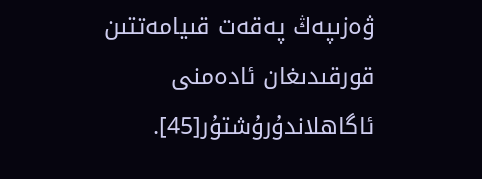ۋەزىپەڭ پەقەت قىيامەتتىن قورقىدىغان ئادەمنى ئاگاھلاندۇرۇشتۇر[45].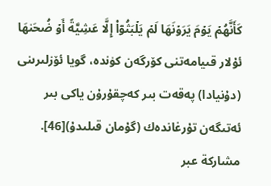كَأَنَّهُمۡ يَوۡمَ يَرَوۡنَهَا لَمۡ يَلۡبَثُوٓاْ إِلَّا عَشِيَّةً أَوۡ ضُحَىٰهَا
ئۇلار قىيامەتنى كۆرگەن كۈندە، گويا ئۆزلىرىنى (دۇنيادا) پەقەت بىر كەچقۇرۇن ياكى بىر ئەتىگەن تۇرغاندەك (گۇمان قىلىدۇ)[46].
مشاركة عبر